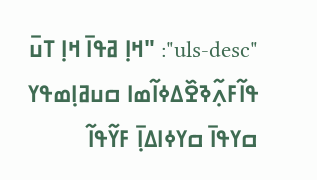"uls-desc": "ߞߊ߲ ߥߟߊ߫ ߞߊ߲ ߠߎ߫ ߟߊ߬ߓߍ߲߬ߢߐ߰ߡߦߊ߬ߘߊ ߛߎߥߊ߲ߘߟߌ ߛߌߟߊ߫ ߛߌߦߊߡߊ߲߫ ߓߌ߬ߟߊ߬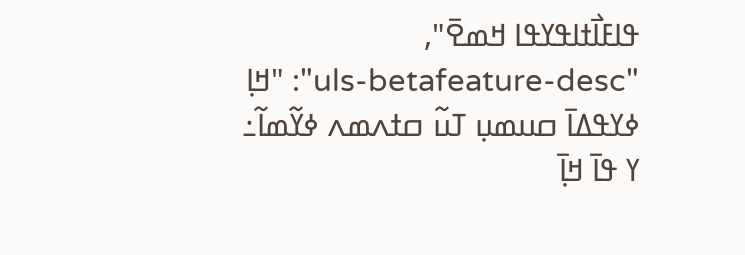ߟߊߓߊ߯ߙߊߟߌߟߊ ߞߘߐ߫",
"uls-betafeature-desc": "ߞߊ߲ ߦߌߟߡߊ߫ ߛߎߘߎ߲ ߠߎ߬ ߛߙߍߘߍ ߦߌ߬ߘߊ߬߸ ߌ ߟߊ߫ ߞߊ߲߫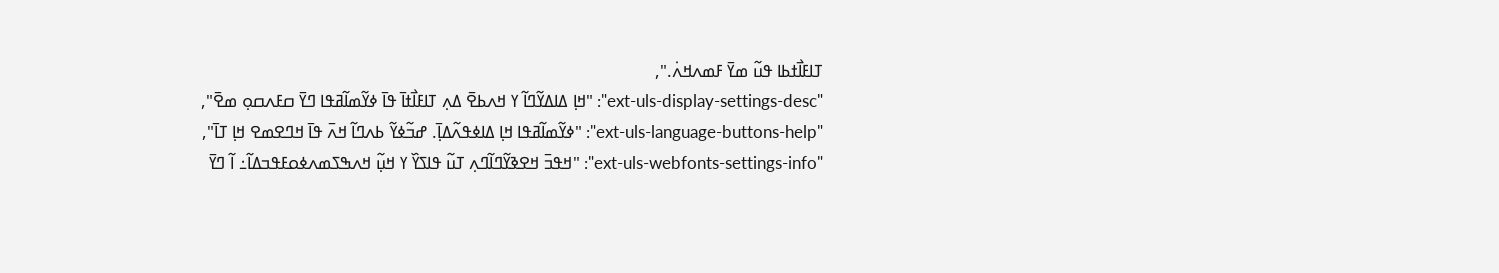ߠߊߓߊ߯ߙߕߊ ߟߎ߬ ߘߌ߫ ߓߘߍߞߍ߭.",
"ext-uls-display-settings-desc": "ߞߊ߲ ߡߊߡߌ߬ߣߊ߬ ߌ ߞߍߕߐ߫ ߡߍ߲ ߠߊߓߊ߯ߙߊ߫ ߟߊ߫ ߦߌ߬ߘߊ߬ߥߟߊ ߣߌ߫ ߛߓߍߛߋ߲ ߘߐ߫",
"ext-uls-language-buttons-help": "ߦߌ߬ߘߊ߬ߥߟߊ ߞߊ߲ ߡߊߦߟߍ߬ߡߊ߲߫. ߝߏ߬ߦߌ߬ ߕߍߣߊ߬ ߞߍ߫ ߟߊ߫ ߞߣߐߘߐ ߞߊ߲ ߠߊ߫",
"ext-uls-webfonts-settings-info": "ߞߟߏ߫ ߞߐߢߌ߬ߣߊ߬ߣߍ߲ ߠߎ߬ ߟߊߖߌ߰ ߌ ߞߎ߲߬ ߞߍߒߖߘߍߦߋߓߟߏߡߊ߬߸ ߊ߬ ߣߌ߫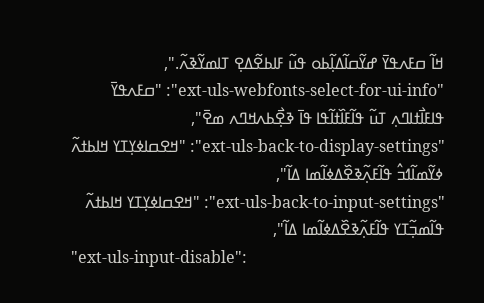ߞߊ߬ ߛߓߍߟߌ߫ ߝߌ߬ߛߊ߬ߡߊ߲߬ߕߋ ߟߎ߬ ߓߊߕߐ߬ߡߐ߲ ߠߊߘߌ߬ߢߍ߬.",
"ext-uls-webfonts-select-for-ui-info": "ߛߓߍߟߌ߫ ߟߊߓߊ߯ߙߊߣߍ߲ ߠߎ߬ ߟߊ߬ߓߊ߰ߙߊ߬ߟߊ ߟߊ߫ ߢߐ߲߯ߕߍߞߣߍ ߘߐ߫",
"ext-uls-back-to-display-settings": "ߞߐߛߊߦߌ߲ߠߌ ߞߊߕߙߍ߬ ߦߌ߬ߘߊ߬ߗߏ߮ ߟߊ߬ߓߍ߲߬ߢߐ߰ߡߦߊ߬ߘߊ ߡߊ߬",
"ext-uls-back-to-input-settings": "ߞߐߛߊߦߌ߲ߠߌ ߞߊߕߙߍ߬ ߟߊ߬ߘߏ߲߬ߠߌ ߟߊ߬ߓߍ߲߬ߢߐ߰ߡߦߊ߬ߘߊ ߡߊ߬",
"ext-uls-input-disable":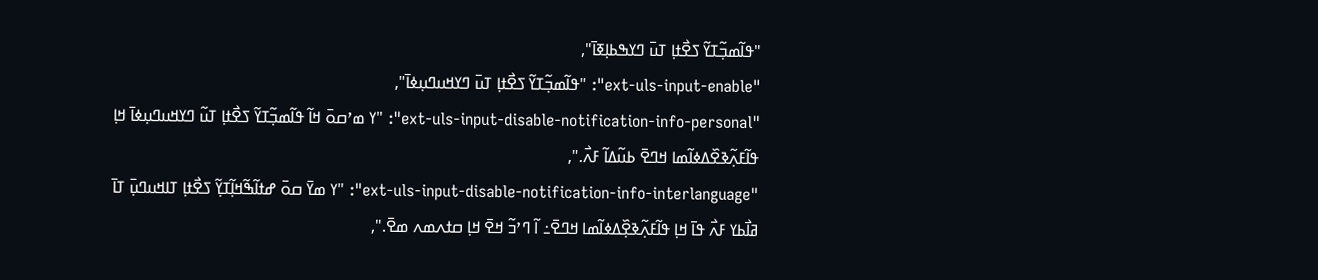"ߟߊ߬ߘߏ߲߬ߠߌ߬ ߖߐ߯ߙߊ߲ ߠߎ߫ ߣߌߒߕߊ߲ߧߊ߫",
"ext-uls-input-enable": "ߟߊ߬ߘߏ߲߬ߠߌ߬ ߖߐ߯ߙߊ߲ ߠߎ߫ ߣߌߞߎߣߎ߲ߦߊ߫",
"ext-uls-input-disable-notification-info-personal": "ߌ ߘߴߛߋ߫ ߞߊ߬ ߟߊ߬ߘߏ߲߬ߠߌ߬ ߖߐ߯ߙߊ߲ ߠߎ߬ ߣߌߞߎߣߎ߲ߦߊ߫ ߞߊ߲ ߟߊ߬ߓߍ߲߬ߢߐ߰ߡߦߊ߬ߘߊ ߞߣߐ߫ ߕߎ߬ߡߊ߬ ߓߍ߯.",
"ext-uls-input-disable-notification-info-interlanguage": "ߌ ߘߌ߫ ߛߋ߫ ߝߙߊ߬ߒ߬ߞߊ߲߬ߠߌ߲߬ ߖߐ߯ߙߊ߲ ߠߊߞߎߣߎ߲߫ ߠߊ߫ ߥߊ߯ߕߌ ߓߍ߯ ߟߊ߫ ߞߊ߲ ߟߊ߬ߓߍ߲߬ߢߐ߲߰ߡߦߊ߬ߘߊ ߞߣߐ߫߸ ߊ߬ ߣߴߏ߬ ߞߐ߫ ߞߊ߲ ߛߙߍߘߍ ߘߐ߫.",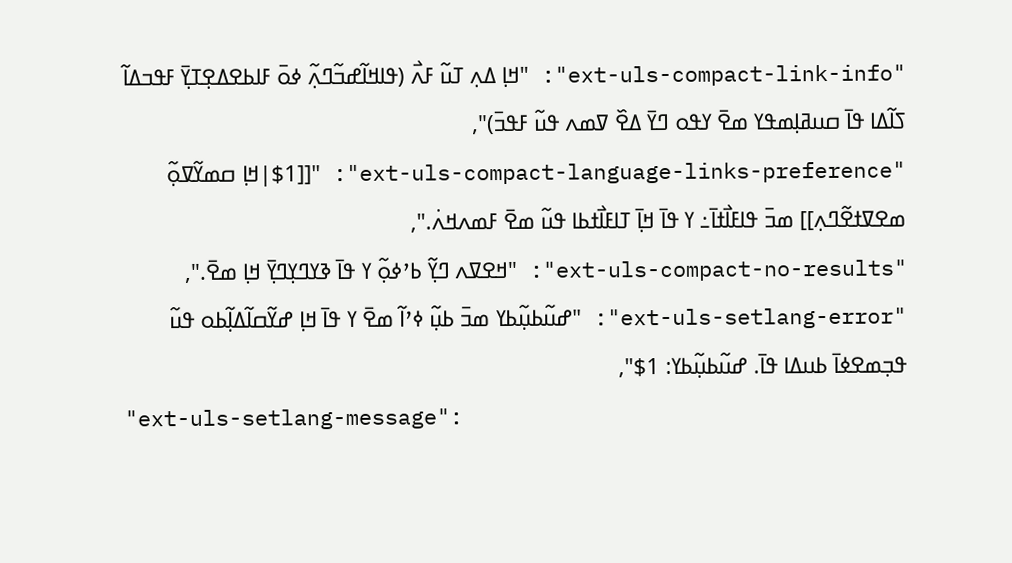"ext-uls-compact-link-info": "ߞߊ߲ ߡߍ߲ ߠߎ߬ ߓߍ߯ (ߟߊߞߊ߬ߝߏ߬ߣߍ߲߬ ߦߋ߫ ߓߊߕߐߡߐ߲ߠߌ߲߫ ߓߟߏߡߊ߬ ߖߊ߬ߡߊ ߟߊ߫ ߛߎߥߊ߲ߘߟߌ ߘߐ߫ ߌߟߋ ߣߌ߫ ߡߐ߰ ߜߘߍ ߟߎ߬ ߓߟߏ߫)",
"ext-uls-compact-language-links-preference": "[[$1|ߞߊ߲ ߛߘߌ߬ߜߋ߲߬ ߘߐߜߙߐ߬ߣߍ߲]] ߘߏ߫ ߟߊߓߊ߯ߙߊ߫߸ ߌ ߟߊ߫ ߞߊ߲߫ ߠߊߓߊ߯ߙߕߊ ߟߎ߬ ߘߐ߫ ߓߘߍߞߍ߭.",
"ext-uls-compact-no-results": "ߞߐߜߍ ߣߌ߲߬ ߕߴߦߋ߲߬ ߌ ߟߊ߫ ߢߌߣߌ߲ߣߌ߲߫ ߞߊ߲ ߘߐ߫.",
"ext-uls-setlang-error": "ߝߎ߬ߕߎ߲߬ߕߌ ߘߏ߫ ߕߎ߲߬ ߦߴߊ߬ ߘߐ߫ ߌ ߟߊ߫ ߞߊ߲ ߝߌ߬ߛߊ߬ߡߊ߲߬ߕߋ ߟߎ߬ ߟߏ߲ߘߐߦߊ߫ ߕߎߡߊ ߟߊ߫. ߝߎ߬ߕߎ߲߬ߕߌ: $1",
"ext-uls-setlang-message":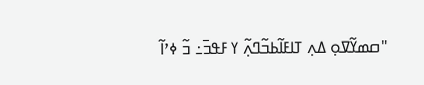"ߛߘߌ߬ߜߋ߲ ߡߍ߲ ߠߊߓߊ߬ߕߏ߬ߣߍ߲߬ ߌ ߓߟߏ߫߸ ߏ߬ ߦߴߊ߬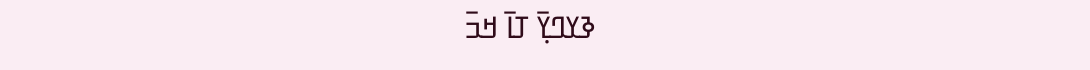ߢߌߣߌ߲߫ ߠߊ߫ ߞߏ߫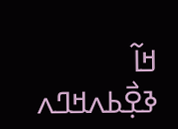ߞߊ߬ ߢߐ߲߯ߕߍߞߣߍ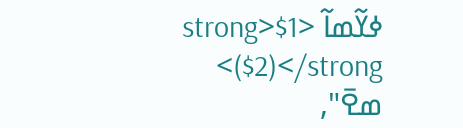ߦߌ߬ߘߊ߬ <strong>$1 ($2)</strong> ߘߐ߫",